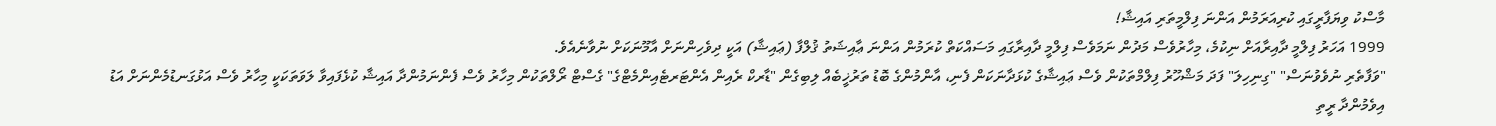މާސްކު ވިޔަފާރީގައި ކުރިއަރަމުން އަންނަ ފިލްމީތަރި އައިޝާ!
1999 އަހަރު ފިލްމީ ދާއިރާއަށް ނިކުމެ، މިހާރުވެސް މަދުން ނަމަވެސް ފިލްމީ ދާއިރާގައި މަސައްކަތް ކުރަމުން އަންނަ ޢާއިޝަތު ޤުލްފާ (ޢައިޝާ) އަކީ ދިވެހިންނަށް އާމޫނަކަށް ނުވާނެއެވެ.
"ވަފާތެރި ނުވެވުނަސް" "ގިނިހިލަ" ފަދަ މަޝްހޫރު ފިލްމްތަކުން ވެސް ޢައިޝާގެ ކުޅަދާނަކަން ފެނި، އާންމުންގެ ބޮޑު ތަރުޚީބެއް ލިބިގެން "ޑާރކް ރެއިން އެންޓަރޓެއިންމެޓްގެ" ގެސްޓް ރޯލްތަކުން މިހާރު ވެސް ފެންނަމުންދާ އައިޝާ ކުޅެފައިވާ ލަވަތަކަކީ މިހާރު ވެސް އަޅުގަނޑުމެންނަށް އަޑު އިވެމުންދާ ރީތި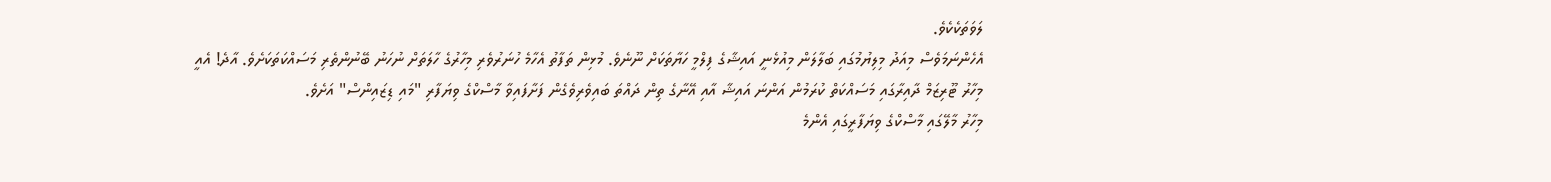ލަވަތަކެކެވެ.
އެހެންނަމަވެސް މިއަދު މިލިޔުމުގައި ބަލާލަން މިއުޅެނީ އައިޝާގެ ފިލްމީ ހަޔާތަކަށް ނޫނެވެ. މުޅިން ތަފާތު އެހާމެ ހުނަރުވެރި މިހާރުގެ ހާލަތަށް ނުހަނު ބޭނުންތެރި މަސައްކަތަކަށެވެ. އާދެ! އެއީ މިހާރު ޓޫރިޒަމް ދާއިރާގައި މަސައްކަތް ކުރަމުން އަންނަ އައިޝާ އާއި އޭނާގެ ތިން ދައްތަ ބައިވެރިވެގެން ފަށާފައިވާ މާސްކްގެ ވިޔަފާރި "މައި ޑިޒައިންސް" އަށެވެ.
މިހާރު މާލޭގައި މާސްކްގެ ވިޔަފާރީގައި އެންމެ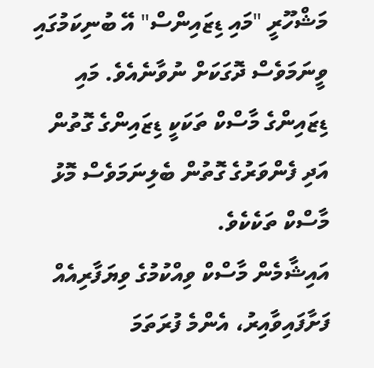މަޝްހޫރީ "މައި ޑިޒައިންސް" އޭ ބުނިކަމުގައި ވީނަމަވެސް ދޮގަކަށް ނުވާނެއެވެ. މައި ޑިޒައިންގެ މާސްކް ތަކަކީ ޑިޒައިންގެ ގޮތުން އަދި ފެންވަރުގެ ގޮތުން ބެލިނަމަވެސް މޮޅު މާސްކް ތަކެކެވެ.
އައިޝާމެން މާސްކް ވިއްކުމުގެ ވިޔަފާރިއެއް ފަށާފައިވާއިރު، އެންމެ ފުރަތަމަ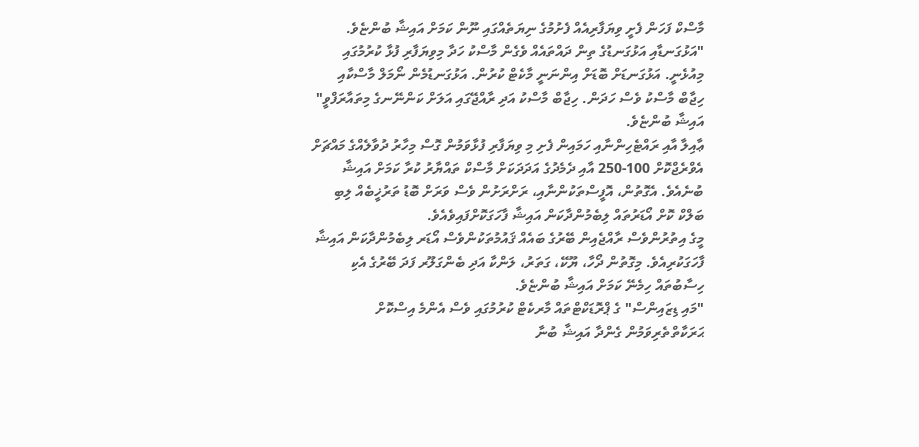މާސްކް ފަހަން ފެށީ ވިޔަފާރިއެއް ފެށުމުގެ ނިޔަތެއްގައި ނޫން ކަމަށް އައިޝާ ބުންޏެވެ.
"އަޅުގަނޑާއި އަޅުގަނޑުގެ ތިން ދައްތައެއް ވެގެން މާސްކު ހަދާ މިވިޔަފާރި ފުޅާ ކުރުމުގައި މިއުޅެނީ. އަޅުގަނޑަށް ބޮޑަށް އިންނަނީ މާކެޓް ކުރުން. އަޅުގަނޑުމެން ނޯމަލް މާސްކާއި ހިޖާބް މާސްކު ވެސް ހަދަން. ހިޖާބް މާސްކު އަދި ރާއްޖޭގައި އަލަށް ކަންނޭނގެ މިތައާރަފްވީ" އައިޝާ ބުންޏެވެ.
ޢާއިލާ އާއި ރައްޓެހިންނާއި ހަމައިން ފެށި މި ވިޔަފާރި ފުޅާވަމުން ގޮސް މިހާރު ދުވާލެއްގެ މައްޗަށް އެވްރެޖްކޮށް 100-250 އާއި ދެމެދުގެ އަދަދަކަށް މާސްކް ތައްޔާރު ކުރާ ކަމަށް އައިޝާ ބުނެއެވެ. އެގޮތުން، އޮފީސްތަކުންނާއި، ރަށްރަށުން ވެސް ވަރަށް ބޮޑު ތަރުޚީބެއް ލިބި ބަލްކް ކޮށް އޯޑަރުތައް ލިބެމުންދާކަން އައިޝާ ފާހަގަކޮށްފައިވެއެވެ.
މީގެ އިތުރުންވެސް ރާއްޖެއިން ބޭރުގެ ބައެއް ޤައުމުތަކުންވެސް އޯޑަރ ލިބެމުންދާކަން އައިޝާ ފާހަގަކުރިއެވެ. މިގޮތުން ދޯހާ، ޔޫކޭ، ގަތަރު، ލަންކާ އަދި ބެންގަލޫރ ފަދަ ބޭރުގެ އެކި ހިސާބުތައް ހިމެނޭ ކަމަށް އައިޝާ ބުންޏެވެ.
"މައި ޑިޒައިންސް" ގެ ޕްރޮޑަކްޓްތައް މާރކެޓް ކުރުމުގައި ވެސް އެންމެ އިސްކޮށް ޙަރަކާތްތެރިވަމުން ގެންދާ އައިޝާ ބުނާ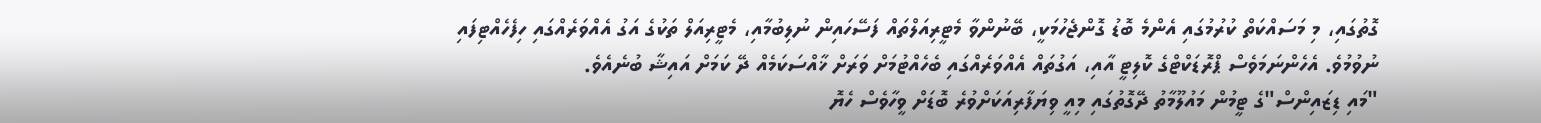ގޮތުގައި، މި މަސައްކަތް ކުރުމުގައި އެންމެ ބޮޑު ގޮންޖެހުމަކީ، ބޭނުންވާ މެޓީރިއަލްތައް ފަސޭހައިން ނުލިބުމާއި، މެޓީރިއަލް ތަކުގެ އަގު އެއްވަރެއްގައި ހިފެހެއްޓިފައި ނުވުމުވެ. އެހެންނަމަވެސް ޕްރޮޑަކްޓްގެ ކޮލިޓީ އާއި، އަގުތައް އެއްވަރެއްގައި ބެހެއްޓުމަށް ވަރަށް ޚާއްސަކަމެއް ދޭ ކަމަށް އައިޝާ ބުނެއެވެ.
"މައި ޑިޒައިންސް"ގެ ޓީމުން މައުލޫމާތު ދޭގޮތުގައި މިއީ ވިޔަފާރިއަކަށްވުރެ ބޮޑަށް ވީހާވެސް ހެޔޮ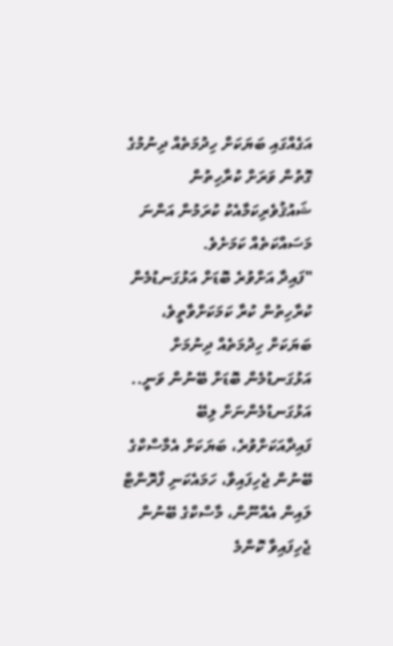އަގެއްގައި ބަޔަކަށް ހިދުމަތެއް ދިނުމުގެ ގޮތުން ވަރަށް ކުރާހިތުން ޝައުޤުވެރިކަމާއެކު ކުރަމުން އަންނަ މަސައްކަތެއް ކަމަށެވެ.
"ފައިދާ އަށްވުރެ ބޮޑަށް އަޅުގަނޑުމެން ކުރާހިތުން ކުރާ ކަމަކަށްވާތީވެ، ބަޔަކަށް ހިދުމަތެއް ދިނުމަށް އަޅުގަނޑުމެން ބޮޑަށް ބޭނުން ވަނީ.. އަޅުގަނޑުމެންނަށް ލިބޭ ފައިދާއަކަށްވުރެ، ބަޔަކަށް އެމާސްކްގެ ބޭނުން ޖެހިފައިވާ، ހަމައެކަނި ފްރޮންޓް ލައިން އެއްނޫން، މާސްކްގެ ބޭނުން ޖެހިފައިވާ ކޮންމެ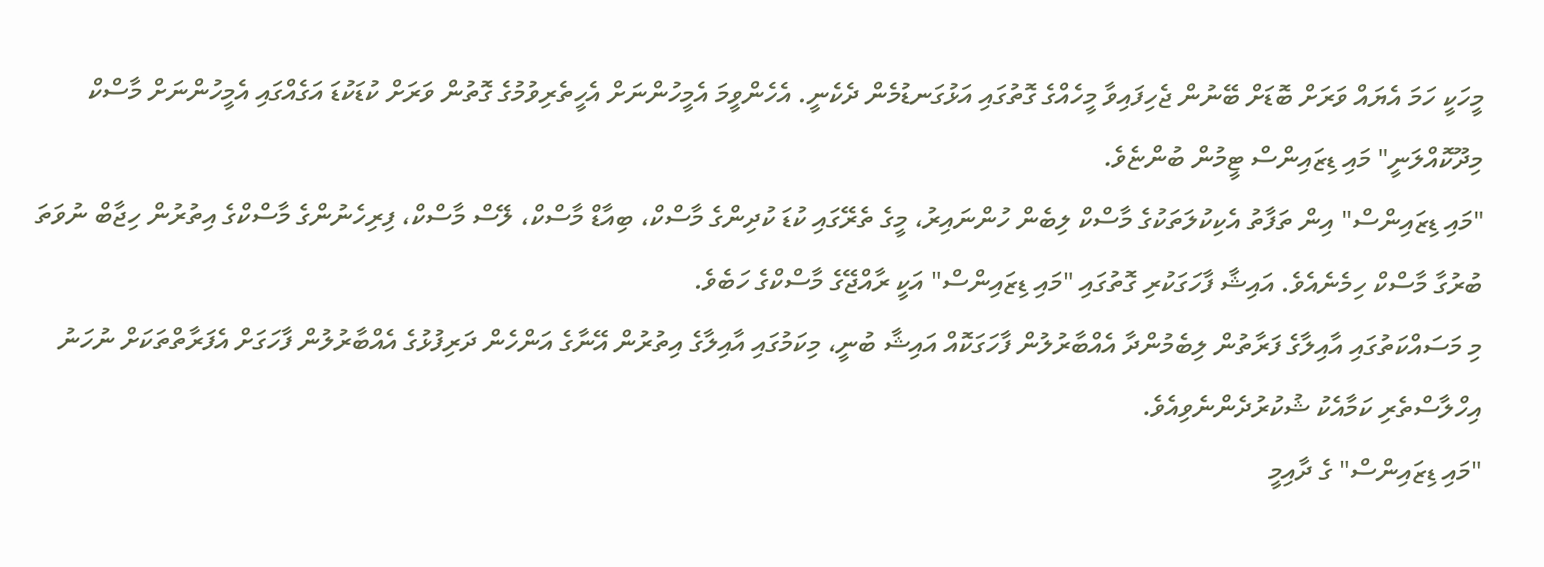މީހަކީ ހަމަ އެޔައް ވަރަށް ބޮޑަށް ބޭނުން ޖެހިފައިވާ މީހެއްގެ ގޮތުގައި އަޅުގަނޑުމެން ދެކެނީ. އެހެންވީމަ އެމީހުންނަށް އެހީތެރިވުމުގެ ގޮތުން ވަރަށް ކުޑަކުޑަ އަގެއްގައި އެމީހުންނަށް މާސްކް މިދޫކޮއްލަނީ" މައި ޑިޒައިންސް ޓީމުން ބުންޏެވެ.
"މައި ޑިޒައިންސް" އިން ތަފާތު އެކިކުލަތަކުގެ މާސްކް ލިބެން ހުންނައިރު، މީގެ ތެރޭގައި ކުޑަ ކުދިންގެ މާސްކް، ބިއާޑް މާސްކް، ލޭސް މާސްކް، ފިރިހެނުންގެ މާސްކްގެ އިތުރުން ހިޖާބް ނުވަތަ ބުރުގާ މާސްކް ހިމެނެއެވެ. އައިޝާ ފާހަގަކުރި ގޮތުގައި "މައި ޑިޒައިންސް" އަކީ ރާއްޖޭގެ މާސްކްގެ ހަބެވެ.
މި މަސައްކަތުގައި އާއިލާގެ ފަރާތުން ލިބެމުންދާ އެއްބާރުލުން ފާހަގަކޮއް އައިޝާ ބުނީ، މިކަމުގައި އާއިލާގެ އިތުރުން އޭނާގެ އަންހެން ދަރިފުޅުގެ އެއްބާރުލުން ފާހަގަށް އެފަރާތްތަކަށް ނުހަނު އިހްލާސްތެރި ކަމާއެކު ޝުކުރުދެންނެވިއެވެ.
"މައި ޑިޒައިންސް" ގެ ދާއިމީ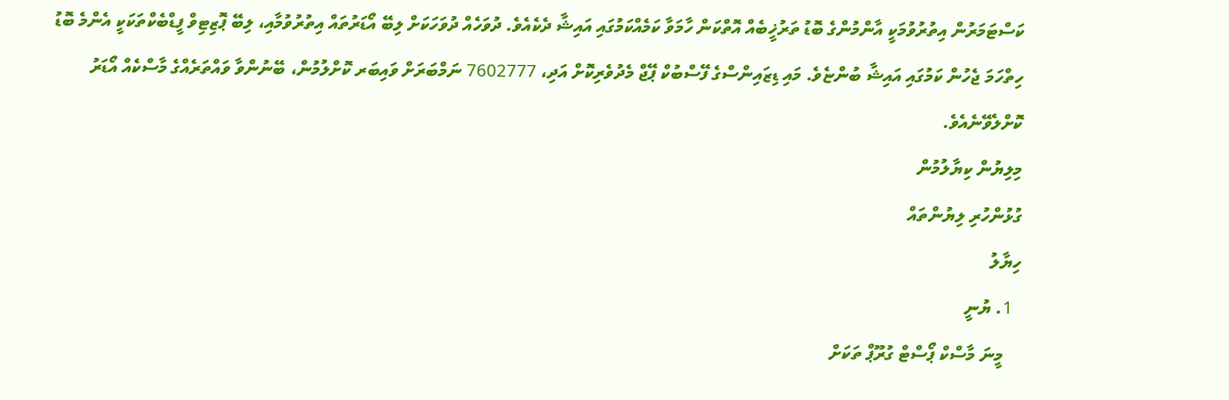ކަސްޓަމަރުން އިތުރުވުމަކީ އާންމުންގެ ބޮޑު ތަރުޚީބެއް އޮތްކަން ހާމަވާ ކަމެއްކަމުގައި އައިޝާ ދެކެއެވެ. ދުވަހެއް ދުވަހަކަށް ލިބޭ އޯޑަރުތައް އިތުރުވުމާއި، ލިބޭ ޕޮޒިޓިވް ފީޑްބެކްތަކަކީ އެންމެ ބޮޑު ހިތްހަމަ ޖެހުން ކަމުގައި އައިޝާ ބުންޏެވެ. މައި ޑިޒައިންސްގެ ފޭސްބުކް ޕޭޖް މެދުވެރިކޮށް އަދި، 7602777 ނަމްބަރަށް ވައިބަރ ކޮށްލުމުން، ބޭނުންވާ ވައްތަރެއްގެ މާސްކެއް އޯޑަރު ކޮށްލެވޭނެއެވެ.
މިލިޔުން ކިޔާލުމުން
ގުޅުންހުރި ލިޔުންތައް
ހިޔާލު
  1. ޔުނީ
    މީނަ މާސްކް ޕޯސްޓް ގުރޫޕް ތަކަށް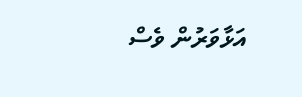އަޅާވަރުން ވެސް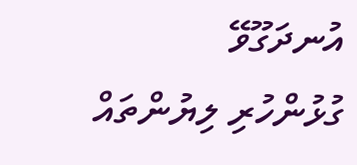އުނދަގޫވޭ
ގުޅުންހުރި ލިޔުންތައް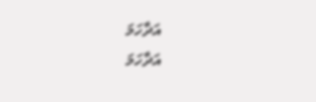އަދާހަމަ
އަދާހަމަ